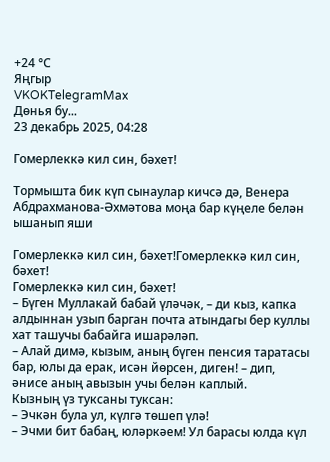+24 °С
Яңгыр
VKOKTelegramMax
Дөнья бу...
23 декабрь 2025, 04:28

Гомерлеккә кил син, бәхет!

Тормышта бик күп сынаулар кичсә дә, Венера Абдрахманова-Әхмәтова моңа бар күңеле белән ышанып яши

Гомерлеккә кил син, бәхет!Гомерлеккә кил син, бәхет!
Гомерлеккә кил син, бәхет!
– Бүген Муллакай бабай үләчәк, – ди кыз, капка алдыннан узып барган почта атындагы бер куллы хат ташучы бабайга ишарәләп.
– Алай димә, кызым, аның бүген пенсия таратасы бар, юлы да ерак, исән йөрсен, диген! – дип, әнисе аның авызын учы белән каплый.
Кызның үз туксаны туксан:
– Эчкән була ул, күлгә төшеп үлә!
– Эчми бит бабаң, юләркәем! Ул барасы юлда күл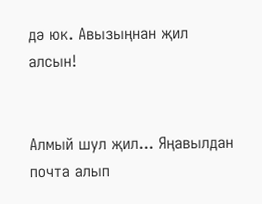дә юк. Авызыңнан җил алсын!


Алмый шул җил... Яңавылдан почта алып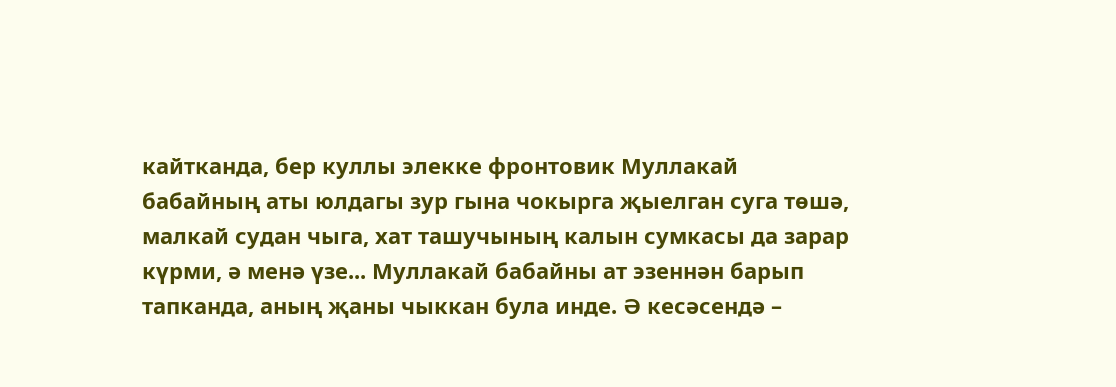кайтканда, бер куллы элекке фронтовик Муллакай бабайның аты юлдагы зур гына чокырга җыелган суга төшә, малкай судан чыга, хат ташучының калын сумкасы да зарар күрми, ә менә үзе... Муллакай бабайны ат эзеннән барып тапканда, аның җаны чыккан була инде. Ә кесәсендә –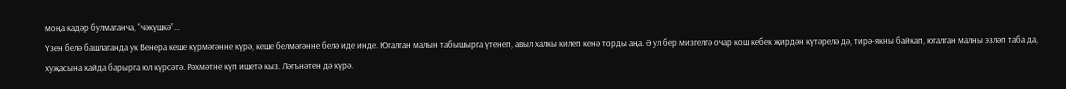моңа кадәр булмаганча, “чәкүшкә”...
Үзен белә башлаганда ук Венера кеше күрмәгәнне күрә, кеше белмәгәнне белә иде инде. Югалган малын табышырга үтенеп, авыл халкы килеп кенә торды аңа. Ә ул бер мизгелгә очар кош кебек җирдән күтәрелә дә, тирә-якны байкап, югалган малны эзләп таба да, хуҗасына кайда барырга юл күрсәтә. Рәхмәтне күп ишетә кыз. Ләгънәтен дә күрә.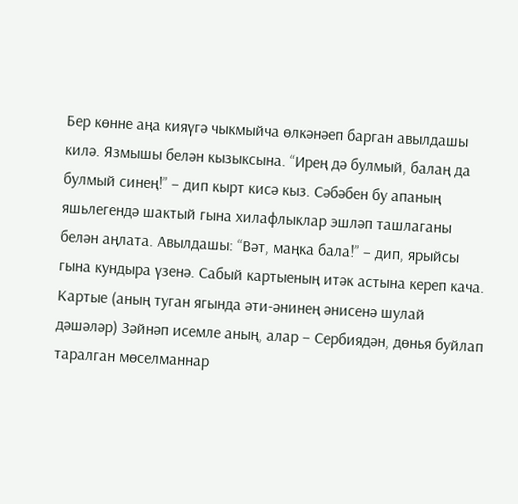Бер көнне аңа кияүгә чыкмыйча өлкәнәеп барган авылдашы килә. Язмышы белән кызыксына. “Ирең дә булмый, балаң да булмый синең!” – дип кырт кисә кыз. Сәбәбен бу апаның яшьлегендә шактый гына хилафлыклар эшләп ташлаганы белән аңлата. Авылдашы: “Вәт, маңка бала!” – дип, ярыйсы гына кундыра үзенә. Сабый картыеның итәк астына кереп кача.
Картые (аның туган ягында әти-әнинең әнисенә шулай дәшәләр) Зәйнәп исемле аның, алар – Сербиядән, дөнья буйлап таралган мөселманнар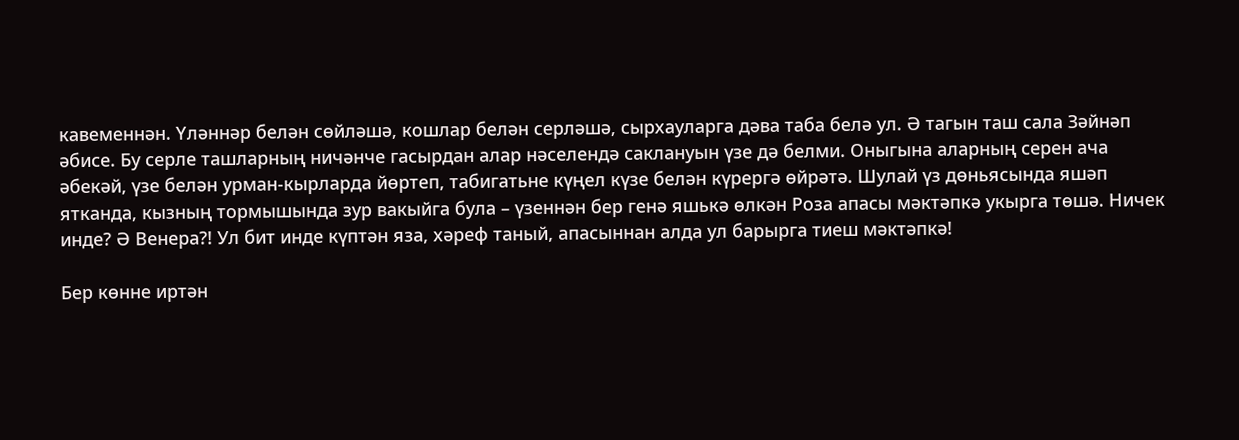кавеменнән. Үләннәр белән сөйләшә, кошлар белән серләшә, сырхауларга дәва таба белә ул. Ә тагын таш сала Зәйнәп әбисе. Бу серле ташларның ничәнче гасырдан алар нәселендә саклануын үзе дә белми. Оныгына аларның серен ача әбекәй, үзе белән урман-кырларда йөртеп, табигатьне күңел күзе белән күрергә өйрәтә. Шулай үз дөньясында яшәп ятканда, кызның тормышында зур вакыйга була – үзеннән бер генә яшькә өлкән Роза апасы мәктәпкә укырга төшә. Ничек инде? Ә Венера?! Ул бит инде күптән яза, хәреф таный, апасыннан алда ул барырга тиеш мәктәпкә!

Бер көнне иртән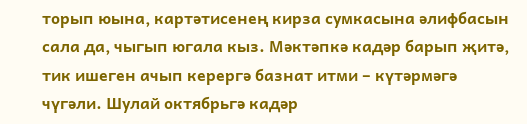торып юына, картәтисенең кирза сумкасына әлифбасын сала да, чыгып югала кыз. Мәктәпкә кадәр барып җитә, тик ишеген ачып керергә базнат итми – күтәрмәгә чүгәли. Шулай октябрьгә кадәр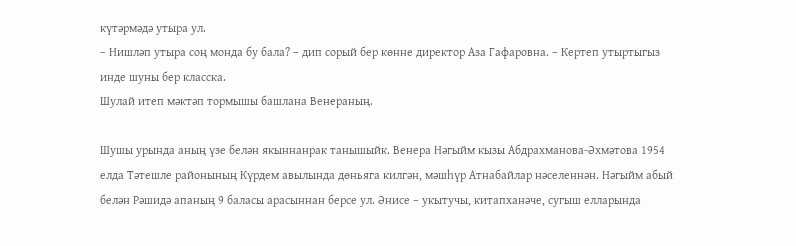күтәрмәдә утыра ул.
– Нишләп утыра соң монда бу бала? – дип сорый бер көнне директор Аза Гафаровна. – Кертеп утыртыгыз инде шуны бер класска.
Шулай итеп мәктәп тормышы башлана Венераның.

Шушы урында аның үзе белән якыннанрак танышыйк. Венера Нәгыйм кызы Абдрахманова-Әхмәтова 1954 елда Тәтешле районының Күрдем авылында дөньяга килгән, мәшһүр Атнабайлар нәселеннән. Нәгыйм абый белән Рәшидә апаның 9 баласы арасыннан берсе ул. Әнисе – укытучы, китапханәче, сугыш елларында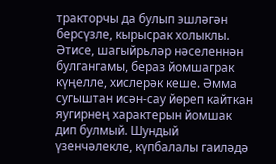тракторчы да булып эшләгән берсүзле, кырысрак холыклы. Әтисе, шагыйрьләр нәселеннән булгангамы, бераз йомшаграк күңелле, хислерәк кеше. Әмма сугыштан исән-сау йөреп кайткан яугирнең характерын йомшак дип булмый. Шундый үзенчәлекле, күпбалалы гаиләдә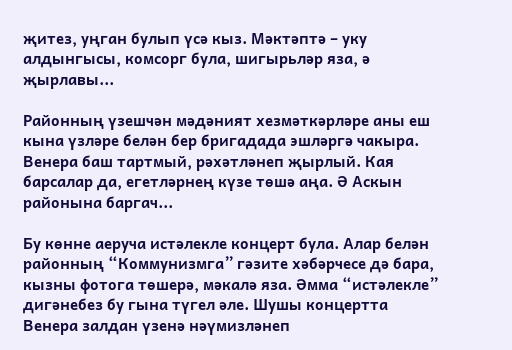җитез, уңган булып үсә кыз. Мәктәптә – уку алдынгысы, комсорг була, шигырьләр яза, ә җырлавы...

Районның үзешчән мәдәният хезмәткәрләре аны еш кына үзләре белән бер бригадада эшләргә чакыра. Венера баш тартмый, рәхәтләнеп җырлый. Кая барсалар да, егетләрнең күзе төшә аңа. Ә Аскын районына баргач...

Бу көнне аеруча истәлекле концерт була. Алар белән районның “Коммунизмга” гәзите хәбәрчесе дә бара, кызны фотога төшерә, мәкалә яза. Әмма “истәлекле” дигәнебез бу гына түгел әле. Шушы концертта Венера залдан үзенә нәүмизләнеп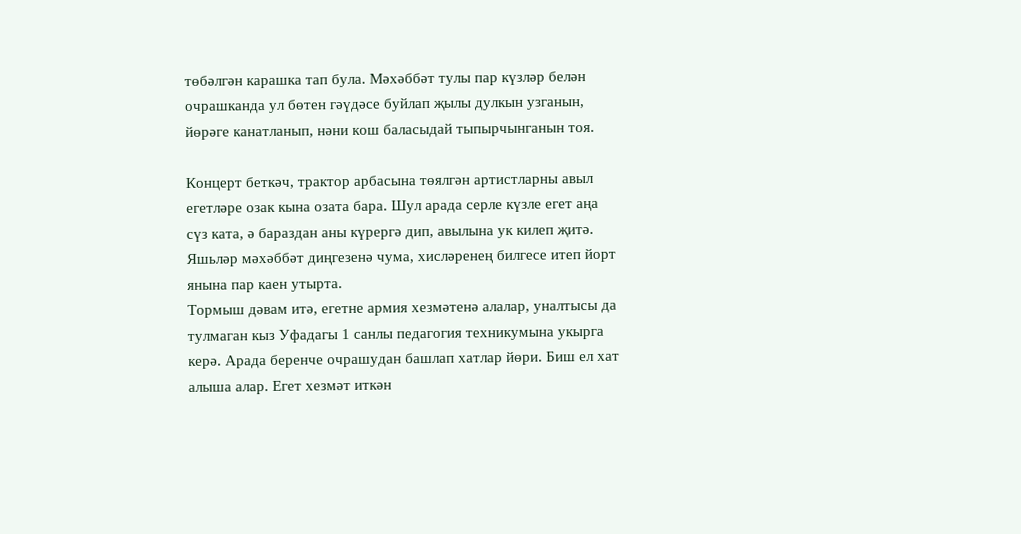төбәлгән карашка тап була. Мәхәббәт тулы пар күзләр белән очрашканда ул бөтен гәүдәсе буйлап җылы дулкын узганын, йөрәге канатланып, нәни кош баласыдай тыпырчынганын тоя.

Концерт беткәч, трактор арбасына төялгән артистларны авыл егетләре озак кына озата бара. Шул арада серле күзле егет аңа сүз ката, ә бараздан аны күрергә дип, авылына ук килеп җитә. Яшьләр мәхәббәт диңгезенә чума, хисләренең билгесе итеп йорт янына пар каен утырта.
Тормыш дәвам итә, егетне армия хезмәтенә алалар, уналтысы да тулмаган кыз Уфадагы 1 санлы педагогия техникумына укырга керә. Арада беренче очрашудан башлап хатлар йөри. Биш ел хат алыша алар. Егет хезмәт иткән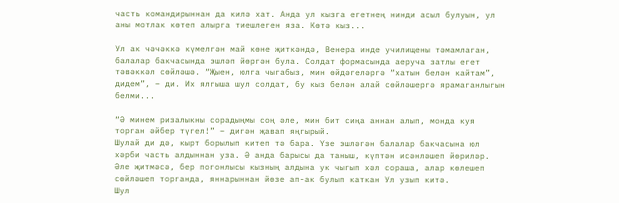часть командирыннан да килә хат. Анда ул кызга егетнең нинди асыл булуын, ул аны мотлак көтеп алырга тиешлеген яза. Көтә кыз...

Ул ак чәчәккә күмелгән май көне җиткәндә, Венера инде училищены тәмамлаган, балалар бакчасында эшләп йөргән була. Солдат формасында аеруча затлы егет тәвәккәл сөйләшә. “Җыен, юлга чыгабыз, мин өйдәгеләргә “хатын белән кайтам”, дидем”, – ди. Их ялгыша шул солдат, бу кыз белән алай сөйләшергә ярамаганлыгын белми...

“Ә минем ризалыкны сорадыңмы соң әле, мин бит сиңа аннан алып, монда куя торган әйбер түгел!” – дигән җавап яңгырый.
Шулай ди дә, кырт борылып китеп тә бара. Үзе эшләгән балалар бакчасына юл хәрби часть алдыннан уза. Ә анда барысы да таныш, күптән исәнләшеп йөриләр. Әле җитмәсә, бер погонлысы кызның алдына ук чыгып хәл сораша, алар көлешеп сөйләшеп торганда, яннарыннан йөзе ап-ак булып каткан Ул узып китә.
Шул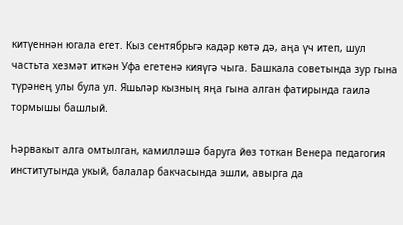китүеннән югала егет. Кыз сентябрьгә кадәр көтә дә, аңа үч итеп, шул частьта хезмәт иткән Уфа егетенә кияүгә чыга. Башкала советында зур гына түрәнең улы була ул. Яшьләр кызның яңа гына алган фатирында гаилә тормышы башлый.

Һәрвакыт алга омтылган, камилләшә баруга йөз тоткан Венера педагогия институтында укый, балалар бакчасында эшли, авырга да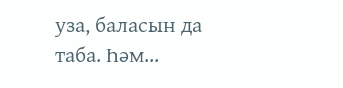уза, баласын да таба. Һәм...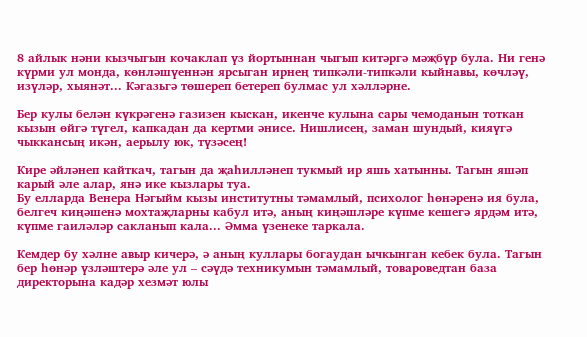8 айлык нәни кызчыгын кочаклап үз йортыннан чыгып китәргә мәҗбүр була. Ни генә күрми ул монда, көнләшүеннән ярсыган ирнең типкәли-типкәли кыйнавы, көчләү, изүләр, хыянәт... Кәгазьгә төшереп бетереп булмас ул хәлләрне.

Бер кулы белән күкрәгенә газизен кыскан, икенче кулына сары чемоданын тоткан кызын өйгә түгел, капкадан да кертми әнисе. Нишлисең, заман шундый, кияүгә чыккансың икән, аерылу юк, түзәсең!

Кире әйләнеп кайткач, тагын да җаһилләнеп тукмый ир яшь хатынны. Тагын яшәп карый әле алар, янә ике кызлары туа.
Бу елларда Венера Нәгыйм кызы институтны тәмамлый, психолог һөнәренә ия була, белгеч киңәшенә мохтаҗларны кабул итә, аның киңәшләре күпме кешегә ярдәм итә, күпме гаиләләр сакланып кала... Әмма үзенеке таркала.

Кемдер бу хәлне авыр кичерә, ә аның куллары богаудан ычкынган кебек була. Тагын бер һөнәр үзләштерә әле ул – сәүдә техникумын тәмамлый, товароведтан база директорына кадәр хезмәт юлы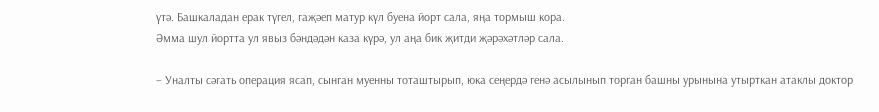үтә. Башкаладан ерак түгел, гаҗәеп матур күл буена йорт сала, яңа тормыш кора.
Әмма шул йортта ул явыз бәндәдән каза күрә, ул аңа бик җитди җәрәхәтләр сала.

– Уналты сәгать операция ясап, сынган муенны тоташтырып, юка сеңердә генә асылынып торган башны урынына утырткан атаклы доктор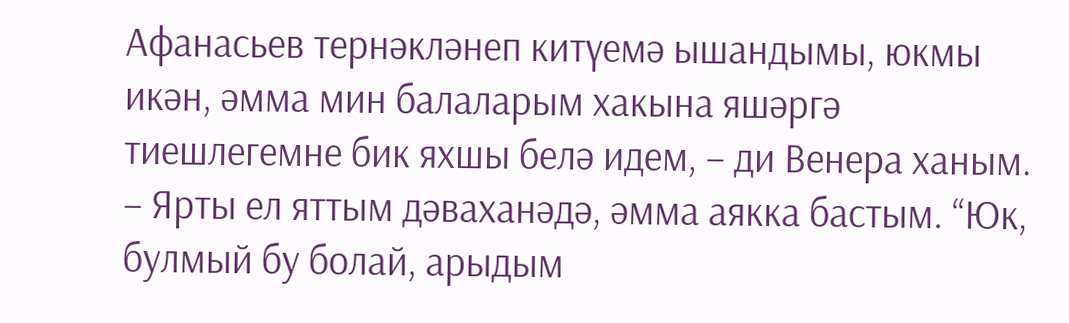Афанасьев тернәкләнеп китүемә ышандымы, юкмы икән, әмма мин балаларым хакына яшәргә тиешлегемне бик яхшы белә идем, – ди Венера ханым. – Ярты ел яттым дәваханәдә, әмма аякка бастым. “Юк, булмый бу болай, арыдым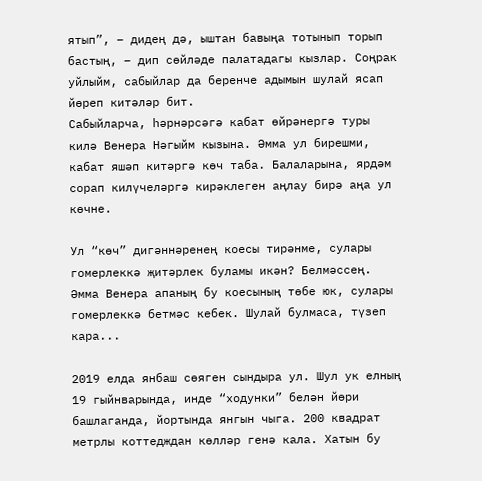ятып”, – дидең дә, ыштан бавыңа тотынып торып бастың, – дип сөйләде палатадагы кызлар. Соңрак уйлыйм, сабыйлар да беренче адымын шулай ясап йөреп китәләр бит.
Сабыйларча, һәрнәрсәгә кабат өйрәнергә туры килә Венера Нәгыйм кызына. Әмма ул бирешми, кабат яшәп китәргә көч таба. Балаларына, ярдәм сорап килүчеләргә кирәклеген аңлау бирә аңа ул көчне.

Ул “көч” дигәннәренең коесы тирәнме, сулары гомерлеккә җитәрлек буламы икән? Белмәссең. Әмма Венера апаның бу коесының төбе юк, сулары гомерлеккә бетмәс кебек. Шулай булмаса, түзеп кара...

2019 елда янбаш сөяген сындыра ул. Шул ук елның 19 гыйнварында, инде “ходунки” белән йөри башлаганда, йортында янгын чыга. 200 квадрат метрлы коттедждан көлләр генә кала. Хатын бу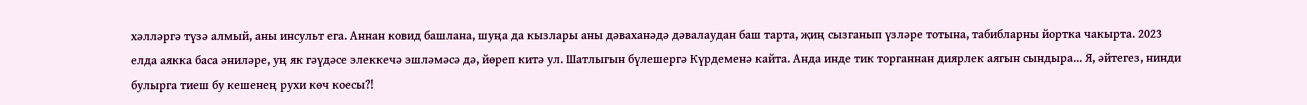хәлләргә түзә алмый, аны инсульт ега. Аннан ковид башлана, шуңа да кызлары аны дәваханәдә дәвалаудан баш тарта, җиң сызганып үзләре тотына, табибларны йортка чакырта. 2023 елда аякка баса әниләре, уң як гәүдәсе элеккечә эшләмәсә дә, йөреп китә ул. Шатлыгын бүлешергә Күрдеменә кайта. Анда инде тик торганнан диярлек аягын сындыра... Я, әйтегез, нинди булырга тиеш бу кешенең рухи көч коесы?!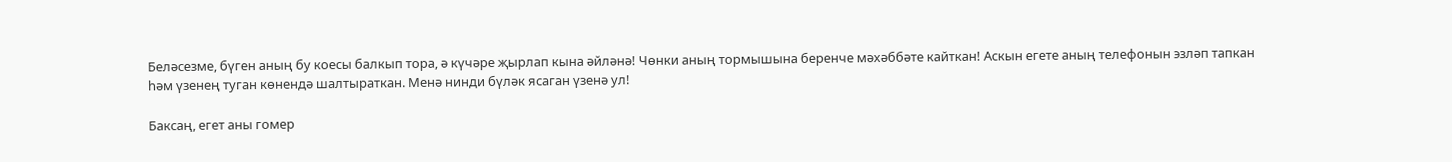Беләсезме, бүген аның бу коесы балкып тора, ә күчәре җырлап кына әйләнә! Чөнки аның тормышына беренче мәхәббәте кайткан! Аскын егете аның телефонын эзләп тапкан һәм үзенең туган көнендә шалтыраткан. Менә нинди бүләк ясаган үзенә ул!

Баксаң, егет аны гомер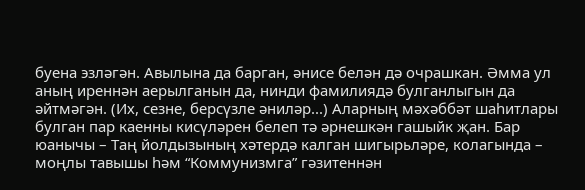буена эзләгән. Авылына да барган, әнисе белән дә очрашкан. Әмма ул аның иреннән аерылганын да, нинди фамилиядә булганлыгын да әйтмәгән. (Их, сезне, берсүзле әниләр...) Аларның мәхәббәт шаһитлары булган пар каенны кисүләрен белеп тә әрнешкән гашыйк җан. Бар юанычы – Таң йолдызының хәтердә калган шигырьләре, колагында – моңлы тавышы һәм “Коммунизмга” гәзитеннән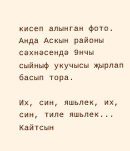кисеп алынган фото. Анда Аскын районы сәхнәсендә 9нчы сыйныф укучысы җырлап басып тора.

Их, син, яшьлек, их, син, тиле яшьлек... Кайтсын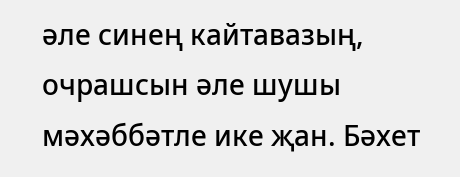әле синең кайтавазың, очрашсын әле шушы мәхәббәтле ике җан. Бәхет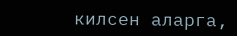килсен аларга,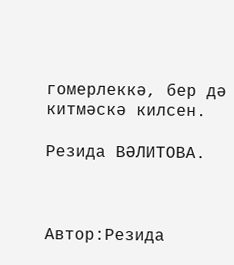гомерлеккә, бер дә китмәскә килсен.

Резида ВӘЛИТОВА.



Автор:Резида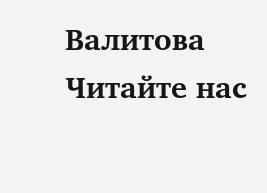Валитова
Читайте нас